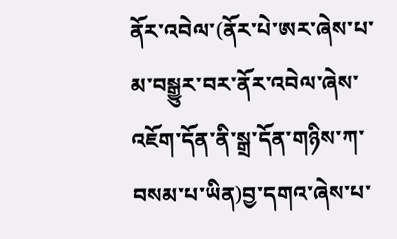ནོར་འབེལ་(ནོར་པེ་ཨར་ཞེས་པ་མ་བསྒྱུར་བར་ནོར་འབེལ་ཞེས་འཇོག་དོན་ནི་སྒྲ་དོན་གཉིས་ཀ་བསམ་པ་ཡིན)བྱ་དགའ་ཞེས་པ་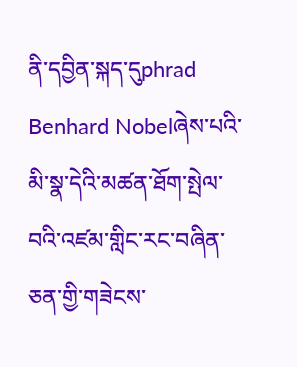ནི་དབྱིན་སྐད་དུphrad Benhard Nobelཞེས་པའི་མི་སྣ་དེའི་མཚན་ཐོག་སྤེལ་བའི་འཛམ་གླིང་རང་བཞིན་ཅན་གྱི་གཟེངས་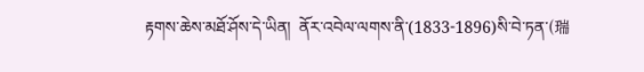རྟགས་ཆེས་མཐོ་ཤོས་དེ་ཡིན།  ནོར་འབེལ་ལགས་ནི་(1833-1896)སི་བེ་ཏན་(瑞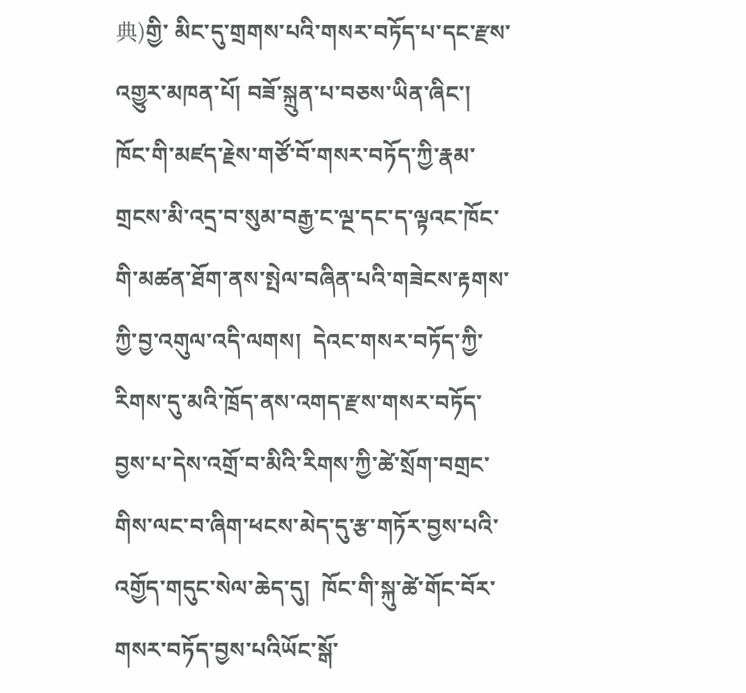典)གྱི་ མིང་དུ་གྲགས་པའི་གསར་བཏོད་པ་དང་རྫས་འགྱུར་མཁན་པོ། བཟོ་སྐྲུན་པ་བཅས་ཡིན་ཞིང་།  ཁོང་གི་མཛད་རྗེས་གཙོ་བོ་གསར་བཏོད་ཀྱི་རྣམ་གྲངས་མི་འདྲ་བ་སུམ་བརྒྱ་ང་ལྔ་དང་ད་ལྟའང་ཁོང་གི་མཚན་ཐོག་ནས་སྤེལ་བཞིན་པའི་གཟེངས་རྟགས་ཀྱི་བྱ་འགུལ་འདི་ལགས།  དེའང་གསར་བཏོད་ཀྱི་རིགས་དུ་མའི་ཁྲོད་ནས་འགད་རྫས་གསར་བཏོད་བྱས་པ་དེས་འགྲོ་བ་མིའི་རིགས་ཀྱི་ཚེ་སྲོག་བགྲང་གིས་ལང་བ་ཞིག་ཕངས་མེད་དུ་རྩ་གཏོར་བྱས་པའི་འགྱོད་གདུང་སེལ་ཆེད་དུ།  ཁོང་གི་སྐུ་ཚེ་གོང་བོར་གསར་བཏོད་བྱས་པའིཡོང་སྒོ་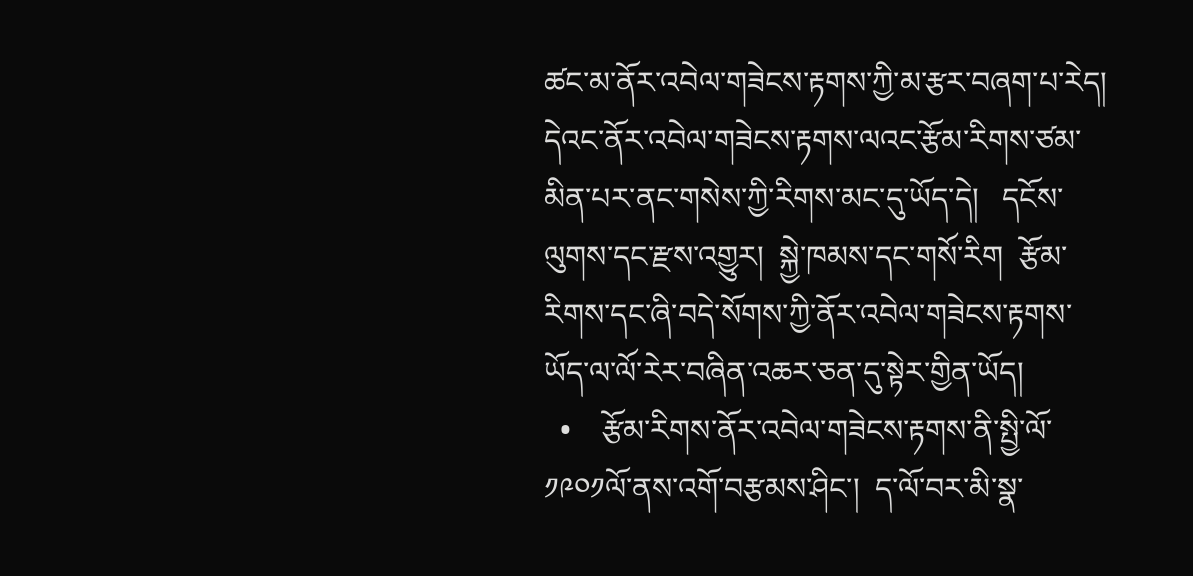ཚང་མ་ནོར་འབེལ་གཟེངས་རྟགས་ཀྱི་མ་རྩར་བཞག་པ་རེད། དེའང་ནོར་འབེལ་གཟེངས་རྟགས་ལའང་རྩོམ་རིགས་ཙམ་མིན་པར་ནང་གསེས་ཀྱི་རིགས་མང་དུ་ཡོད་དེ།   དངོས་ལུགས་དང་རྫས་འགྱུར།  སྐྱེ་ཁམས་དང་གསོ་རིག  རྩོམ་རིགས་དང་ཞི་བདེ་སོགས་ཀྱི་ནོར་འབེལ་གཟེངས་རྟགས་ཡོད་ལ་ལོ་རེར་བཞིན་འཆར་ཅན་དུ་སྟེར་གྱིན་ཡོད།
  •    རྩོམ་རིགས་ནོར་འབེལ་གཟེངས་རྟགས་ནི་སྤྱི་ལོ་༡༩༠༡ལོ་ནས་འགོ་བརྩམས་ཤིང་།  ད་ལོ་བར་མི་སྣ་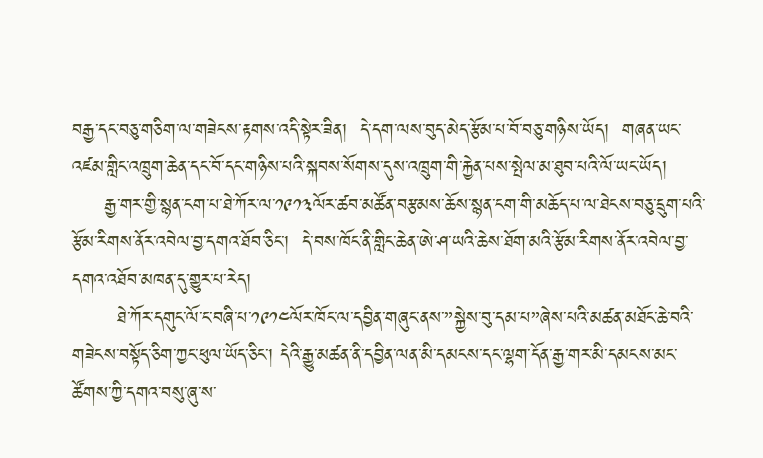བརྒྱ་དང་བཅུ་གཅིག་ལ་གཟེངས་རྟགས་འདི་སྟེར་ཟིན།  དེ་དག་ལས་བུད་མེད་རྩོམ་པ་བོ་བཅུ་གཉིས་ཡོད།  གཞན་ཡང་འཛམ་གླིང་འཁྲུག་ཆེན་དང་བོ་དང་གཉིས་པའི་སྐབས་སོགས་དུས་འཁྲུག་གི་རྐྱེན་པས་སྤེལ་མ་ཐུབ་པའི་ལོ་ཡང་ཡོད།
     རྒྱ་གར་གྱི་སྙན་ངག་པ་ཐེ་ཀོར་ལ་༡༩༡༣ལོར་ཚབ་མཚོན་བརྩམས་ཆོས་སྙན་ངག་གི་མཆོད་པ་ལ་ཐེངས་བཅུ་དྲུག་པའི་རྩོམ་རིགས་ནོར་འབེལ་བྱ་དགའ་ཐོབ་ཅིང་།  དེ་བས་ཁོང་ནི་གླིང་ཆེན་ཨེ་ཤ་ཡའི་ཆེས་ཐོག་མའི་རྩོམ་རིགས་ནོར་འབེལ་བྱ་དགའ་འཐོབ་མཁན་དུ་གྱུར་པ་རེད།
       ཐེ་ཀོར་དགུང་ལོ་ང་བཞི་པ་༡༩༡༤ལོར་ཁོང་ལ་དབྱིན་གཞུང་ནས་”སྐྱེས་བུ་དམ་པ”ཞེས་པའི་མཚན་མཐོང་ཆེ་བའི་གཟེངས་བསྟོད་ཅིག་ཀྱང་ཕུལ་ཡོད་ཅིང་། དེའི་རྒྱུ་མཚན་ནི་དབྱིན་ལན་མི་དམངས་དང་ལྷག་དོན་རྒྱ་གར་མི་དམངས་མང་ཚོགས་ཀྱི་དགའ་བསུ་ཞུ་ས་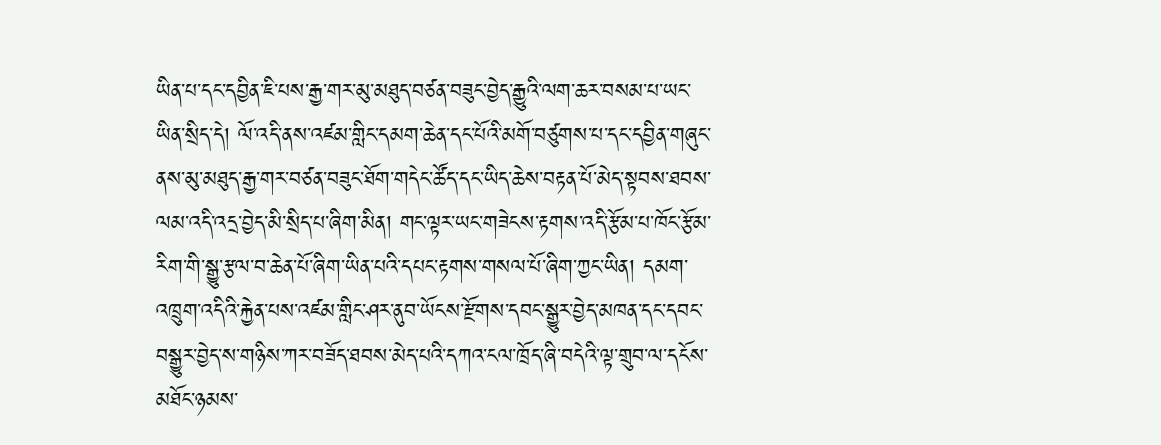ཡིན་པ་དང་དབྱིན་ཇི་པས་རྒྱ་གར་མུ་མཐུད་བཙན་བཟུང་བྱེད་རྒྱུའི་ལག་ཆར་བསམ་པ་ཡང་ཡིན་སྲིད་དེ། ལོ་འདི་ནས་འཛམ་གླིང་དམག་ཆེན་དང་པོའི་མགོ་བཙུགས་པ་དང་དབྱིན་གཞུང་ནས་མུ་མཐུད་རྒྱ་གར་བཙན་བཟུང་ཐོག་གདེང་ཚོད་དང་ཡིད་ཆེས་བརྟན་པོ་མེད་སྟབས་ཐབས་ལམ་འདི་འདྲ་བྱེད་མི་སྲིད་པ་ཞིག་མིན། གང་ལྟར་ཡང་གཟེངས་རྟགས་འདི་རྩོམ་པ་ཁོང་རྩོམ་རིག་གི་སྒྱུ་རྩལ་བ་ཆེན་པོ་ཞིག་ཡིན་པའི་དཔང་རྟགས་གསལ་པོ་ཞིག་ཀྱང་ཡིན། དམག་འཁྲུག་འདིའི་རྐྱེན་པས་འཛམ་གླིང་ཤར་ནུབ་ཡོངས་རྫོགས་དབང་སྒྱུར་བྱེད་མཁན་དང་དབང་བསྒྱུར་བྱེད་ས་གཉིས་ཀར་བཟོད་ཐབས་མེད་པའི་དཀའ་ངལ་ཁྲོད་ཞི་བདེའི་ལྟ་གྲུབ་ལ་དངོས་མཐོང་ཉམས་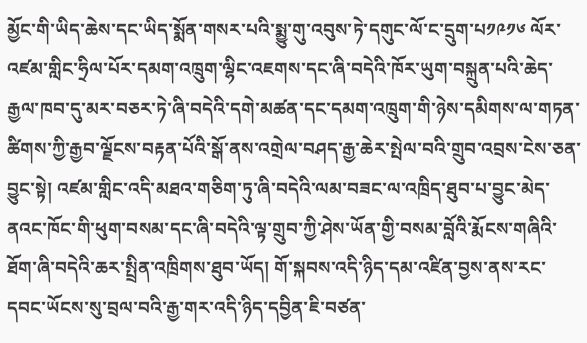མྱོང་གི་ཡིད་ཆེས་དང་ཡིད་སྨོན་གསར་པའི་སྨྱུ་གུ་འབུས་ཏེ་དགུང་ལོ་ང་དྲུག་པ༡༩༡༦ ལོར་འཛམ་གླིང་ཧྲིལ་པོར་དམག་འཁྲུག་ལྷིང་འཇགས་དང་ཞི་བདེའི་ཁོར་ཡུག་བསྐྲུན་པའི་ཆེད་རྒྱལ་ཁབ་དུ་མར་བཅར་ཏེ་ཞི་བདེའི་དགེ་མཚན་དང་དམག་འཁྲུག་གི་ཉེས་དམིགས་ལ་གཏན་ཚིགས་ཀྱི་རྒྱབ་ལྗོངས་བརྟན་པོའི་སྒོ་ནས་འགྲེལ་བཤད་རྒྱ་ཆེར་སྤེལ་བའི་གྲུབ་འབྲས་ངེས་ཅན་བྱུང་སྟེ། འཛམ་གླིང་འདི་མཐའ་གཅིག་ཏུ་ཞི་བདེའི་ལམ་བཟང་ལ་འཁྲིད་ཐུབ་པ་བྱུང་མེད་ནའང་ཁོང་གི་ཕུག་བསམ་དང་ཞི་བདེའི་ལྟ་གྲུབ་ཀྱི་ཤེས་ཡོན་གྱི་བསམ་བློའི་རྨོངས་གཞིའི་ཐོག་ཞི་བདེའི་ཆར་སྤྲིན་འཁྲིགས་ཐུབ་ཡོད། གོ་སྐབས་འདི་ཉིད་དམ་འཛིན་བྱས་ནས་རང་དབང་ཡོངས་སུ་བྲལ་བའི་རྒྱ་གར་འདི་ཉིད་དབྱིན་ཇི་བཙན་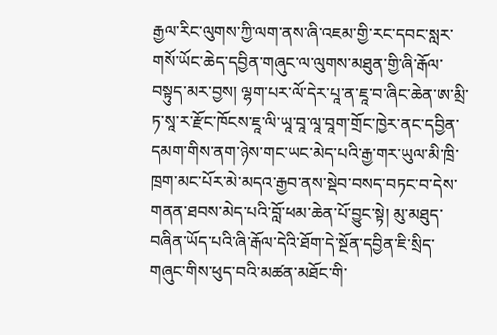རྒྱལ་རིང་ལུགས་ཀྱི་ལག་ནས་ཞི་འཇམ་གྱི་རང་དབང་སླར་གསོ་ཡོང་ཆེད་དབྱིན་གཞུང་ལ་ལུགས་མཐུན་གྱི་ཞི་རྒོལ་བསྟུད་མར་བྱས། ལྷག་པར་ལོ་དེར་པཱ་ན་ཇཱ་བ་ཞིང་ཆེན་ཨ་མྲི་ཏ་སཱ་ར་རྫོང་ཁོངས་ཇཱ་ལི་ཡཱ་བཱ་ལཱ་བཱག་གྲོང་ཁྱེར་ནང་དབྱིན་དམག་གིས་ནག་ཉེས་གང་ཡང་མེད་པའི་རྒྱ་གར་ཡུལ་མི་ཁྲི་ཁྲག་མང་པོར་མེ་མདའ་རྒྱབ་ནས་སྡེབ་བསད་བཏང་བ་དེས་གནན་ཐབས་མེད་པའི་བློ་ཕམ་ཆེན་པོ་བྱུང་སྟེ། མུ་མཐུད་བཞིན་ཡོད་པའི་ཞི་རྒོལ་དེའི་ཐོག་དེ་སྔོན་དབྱིན་ཇི་སྲིད་གཞུང་གིས་ཕུད་བའི་མཚན་མཐོང་གི་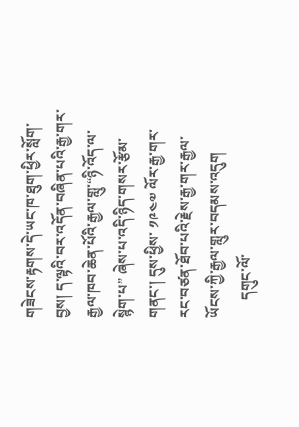གཟེངས་རྟགས་དེ་ཡང་ཁ་ཐུག་ཕྱིར་སློག་བྱས། ད་ལྟའི་བར་འདོན་བཞིན་པའི་རྒྱ་གར་རྒྱལ་ཁབ་ཆེན་པོའི་རྒྱལ་གླུ་“ཉི་འོད་ལ་སྙེག་པ” ཞེས་པ་འདི་ཉིད་གསར་རྩོམ་གནང་། དུས་ཕྱིས་ ༡༩༤༧ ལོར་རྒྱ་གར་རང་བཙན་ཐོབ་པའི་རྗེས་རྒྱ་གར་རྒྱལ་ཡོངས་ཀྱི་རྒྱལ་གླུར་བདམས་འདུག
     དགུང་ལོ་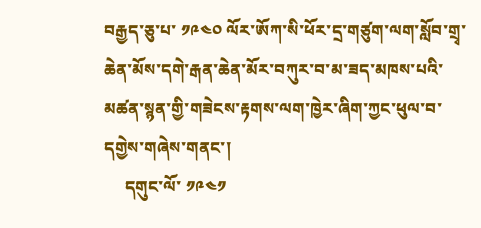བརྒྱད་ཅུ་པ་ ༡༩༤༠ ལོར་ཨོཀ་སི་ཕོར་དྲ་གཙུག་ལག་སློབ་གྲྭ་ཆེན་མོས་དགེ་རྒན་ཆེན་མོར་བཀུར་བ་མ་ཟད་མཁས་པའི་མཚན་སྙན་གྱི་གཟེངས་རྟགས་ལག་ཁྱེར་ཞིག་ཀྱང་ཕུལ་བ་དགྱེས་གཞེས་གནང་།
     དགུང་ལོ་ ༡༩༤༡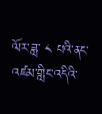ལོར་ཟླ་ ༨ པའི་ནང་འཛམ་གླིང་འདིའི་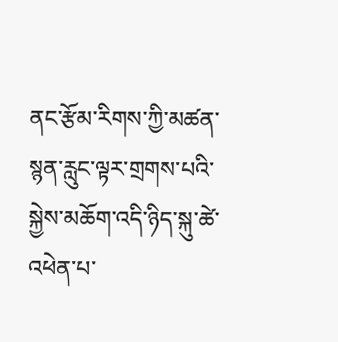ནང་རྩོམ་རིགས་ཀྱི་མཚན་སྙན་རླུང་ལྟར་གྲགས་པའི་སྐྱེས་མཆོག་འདི་ཉིད་སྐུ་ཚེ་འཕེན་པ་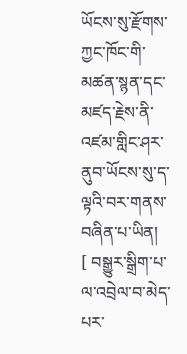ཡོངས་སུ་རྫོགས་ཀྱང་ཁོང་གི་མཚན་སྙན་དང་མཛད་རྗེས་ནི་འཛམ་གླིང་ཤར་ནུབ་ཡོངས་སུ་ད་ལྟའི་བར་གནས་བཞིན་པ་ཡིན།
[ བསྒྱུར་སྒྲིག་པ་ལ་འབྲེལ་བ་མེད་པར་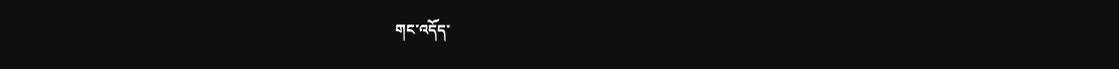གང་འདོད་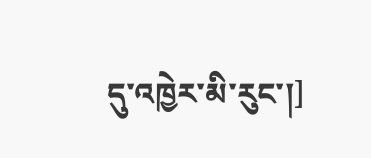དུ་འཁྱེར་མི་རུང་།]